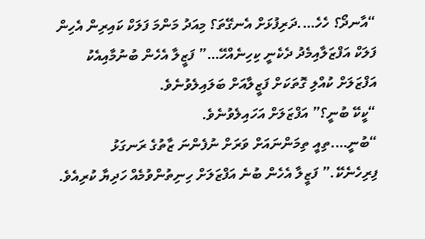“އާނދޯ؟ ހެހެ….ދަރިފުޅަށް އެނގޭތަ؟ މިއަދު މަންމަ ފަލަކް ކައިރިން އެހިން ފަލަކް އަފްޒަލާއިމެދު ދެކެނީ ކިހިނެއްހޭ…” ފަޒީލާ އެހެން ބުނުމާއިއެކު އަފްޒަލަށް ކުއްލި ގޮތަކަށް ފަޒީލާއަށް ބަލައިލެވުނެވެ.
“ކީކޭ ބުނީ؟” އަފްޒަލަށް އަހައިލެވުނެވެ.
“ބުނީ….ތިއީ ތިމަންނައަށް ވަރަށް ނުފެންނަ ޒާތުގެ ރަނގަޅު ފިރިހެނެކޭ.” ފަޒީލާ އެހެން ބުނެ އަފްޒަލަށް ހިނިތުންވުމެއް ހަދިޔާ ކުރިއެވެ.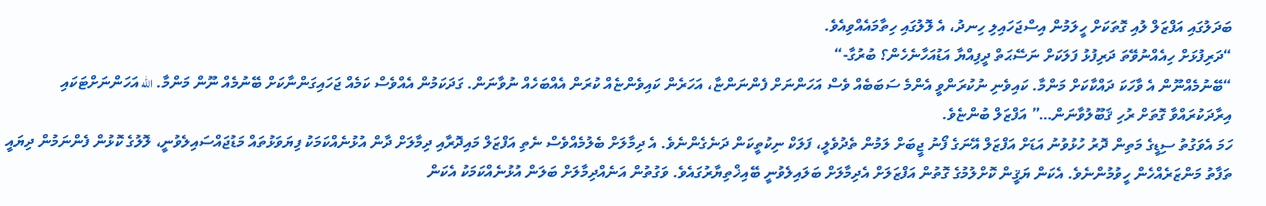ބަދަލުގައި އަފްޒަލް ލުއި ގޮތަކަށް ހީލަމުން އިސްޖަހައިލި ހިނދު، އެ ލޮލުގައި ހިތާމައެއްވިއެވެ.
“ދަރިފުޅަށް ހިއެއްނުވޭތަ ދަރިފުޅު ފަލަކަށް ނަސޭޙަތް ދީފިއްޔާ އަޑުއަހާނެހެން؟ ބުރުގާ-“
“ބޭނުމެއްނޫން އެ ވާހަކަ ދައްކާކަށް މަންމާ. ކައިވެނި ނުކުރަންވީ އެންމެ ސަބަބެއް ވެސް އަހަންނަށް ފެންނަންޏާ، އަހަރެން ކައިވެންޏެއް ކުރަން އެއްބަހެއް ނުވާނަން. ގަދަކަމުން އެއްވެސް ކަމެއް ޖަހައިގަންނާކަށް ބޭނުމެއް ނޫން މަންމާ. الله އަހަންނަށްޓަކައި އިރާދަކުރައްވާ ގޮތަށް ރުހި ޤަބޫލުވާނަން…” އަފްޒަލް ބުންޏެވެ.
ހަމަ އެވަގުތު ސިޑީގެ މަތިން ދޮރު ހުޅުވުނު އަޑަށް އަފްޒަލް އޭނަގެ ފޯނު ޖީބަށް ލަމުން ތެދުވެލީ، ފަލަކް ނިކުތީކަން ދަނެގެންނެވެ. އެ ދިމާލަށް ބެލުމެއްވެސް ނެތި އަފްޒަލް މައިދޮރާއި ދިމާލަށް ދާން އުޅުނެއްކަމަކު ފިޔަވަޅުތައް މަޑުޖައްސައިލެވުނީ، ލޮލުގެ ކޮޅުން ފެންނަމުން ދިޔައީ ތަފާތު މަންޒަރެއްހެން ހީވުމުންނެވެ. އެކަން ޔަޤީން ކޮށްލުމުގެ ގޮތުން އަފްޒަލަށް އެދިމާލަށް ބަލައިލެވުނީ ބޭއިޚްތިޔާރުގައެވެ. ވަގުތުން އަނެއްދިމާލަށް ބަލަން އުޅުނެއްކަމަކު އެކަން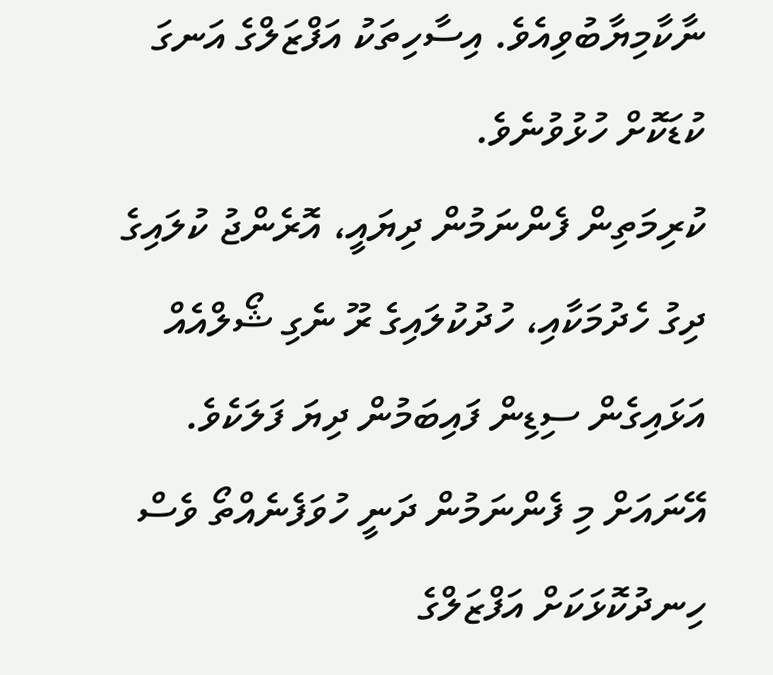ނާކާމިޔާބުވިއެވެ. އިސާހިތަކު އަފްޒަލްގެ އަނގަ ކުޑަކޮށް ހުޅުވުނެވެ.
ކުރިމަތިން ފެންނަމުން ދިޔައީ، އޮރެންޖު ކުލައިގެ ދިގު ހެދުމަކާއި، ހުދުކުލައިގެ ރޫ ނެގި ޝޯލްއެއް އަޅައިގެން ސިޑިން ފައިބަމުން ދިޔަ ފަލަކެވެ. އޭނައަށް މި ފެންނަމުން ދަނީ ހުވަފެނެއްތޯ ވެސް ހިނދުކޮޅަކަށް އަފްޒަލްގެ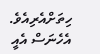ހިތަށްއެރިއެވެ. އެހެނަސް އެއީ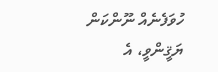ހުވަފެނެއް ނޫންކަން ޔަޤީންވީ، އެ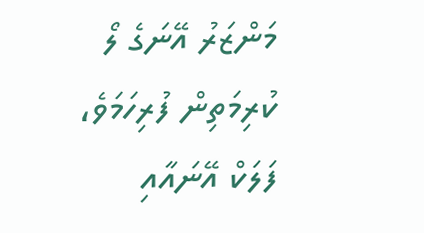މަންޒަރު އޭނަގެ ލޯ ކުރިމަތިން ފުރިހަމަވެ، ފަލަކް އޭނައާއި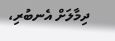ދިމާލަށް އެނބުރި،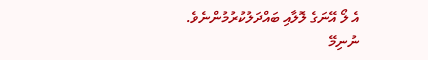އެ ލޯ އޭނަގެ ލޮލާއި ބައްދަލުކުރުމުންނެވެ.
ނުނިމޭ